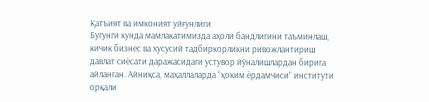Қатъият ва имконият уйғунлиги
Бугунги кунда мамлакатимизда аҳоли бандлигини таъминлаш, кичик бизнес ва хусусий тадбиркорликни ривожлантириш давлат сиёсати даражасидаги устувор йўналишлардан бирига айланган. Айниқса, маҳаллаларда “ҳоким ёрдамчиси” институти орқали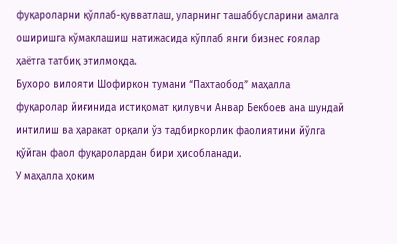фуқароларни қўллаб-қувватлаш, уларнинг ташаббусларини амалга оширишга кўмаклашиш натижасида кўплаб янги бизнес ғоялар ҳаётга татбиқ этилмоқда.
Бухоро вилояти Шофиркон тумани “Пахтаобод” маҳалла фуқаролар йиғинида истиқомат қилувчи Анвар Бекбоев ана шундай интилиш ва ҳаракат орқали ўз тадбиркорлик фаолиятини йўлга қўйган фаол фуқаролардан бири ҳисобланади.
У маҳалла ҳоким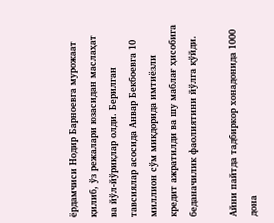ёрдамчиси Нодир Барноевга мурожаат қилиб, ўз режалари юзасидан маслаҳат ва йўл-йўриқлар олди. Берилган тавсиялар асосида Анвар Бекбоевга 10 миллион сўм миқдорида имтиёзли кредит ажратилди ва шу маблағ ҳисобига беданачилик фаолиятини йўлга қўйди.

Айни пайтда тадбиркор хонадонида 1000 дона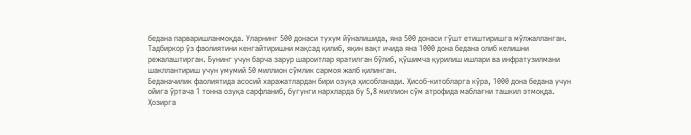бедана парваришланмоқда. Уларнинг 500 донаси тухум йўналишида, яна 500 донаси гўшт етиштиришга мўлжалланган. Тадбиркор ўз фаолиятини кенгайтиришни мақсад қилиб, яқин вақт ичида яна 1000 дона бедана олиб келишни режалаштирган. Бунинг учун барча зарур шароитлар яратилган бўлиб, қўшимча қурилиш ишлари ва инфратузилмани шакллантириш учун умумий 50 миллион сўмлик сармоя жалб қилинган.
Беданачилик фаолиятида асосий харажатлардан бири озуқа ҳисобланади. Ҳисоб-китобларга кўра, 1000 дона бедана учун ойига ўртача 1 тонна озуқа сарфланиб, бугунги нархларда бу 5,8 миллион сўм атрофида маблағни ташкил этмоқда. Ҳозирга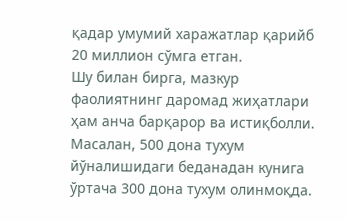қадар умумий харажатлар қарийб 20 миллион сўмга етган.
Шу билан бирга, мазкур фаолиятнинг даромад жиҳатлари ҳам анча барқарор ва истиқболли. Масалан, 500 дона тухум йўналишидаги беданадан кунига ўртача 300 дона тухум олинмоқда.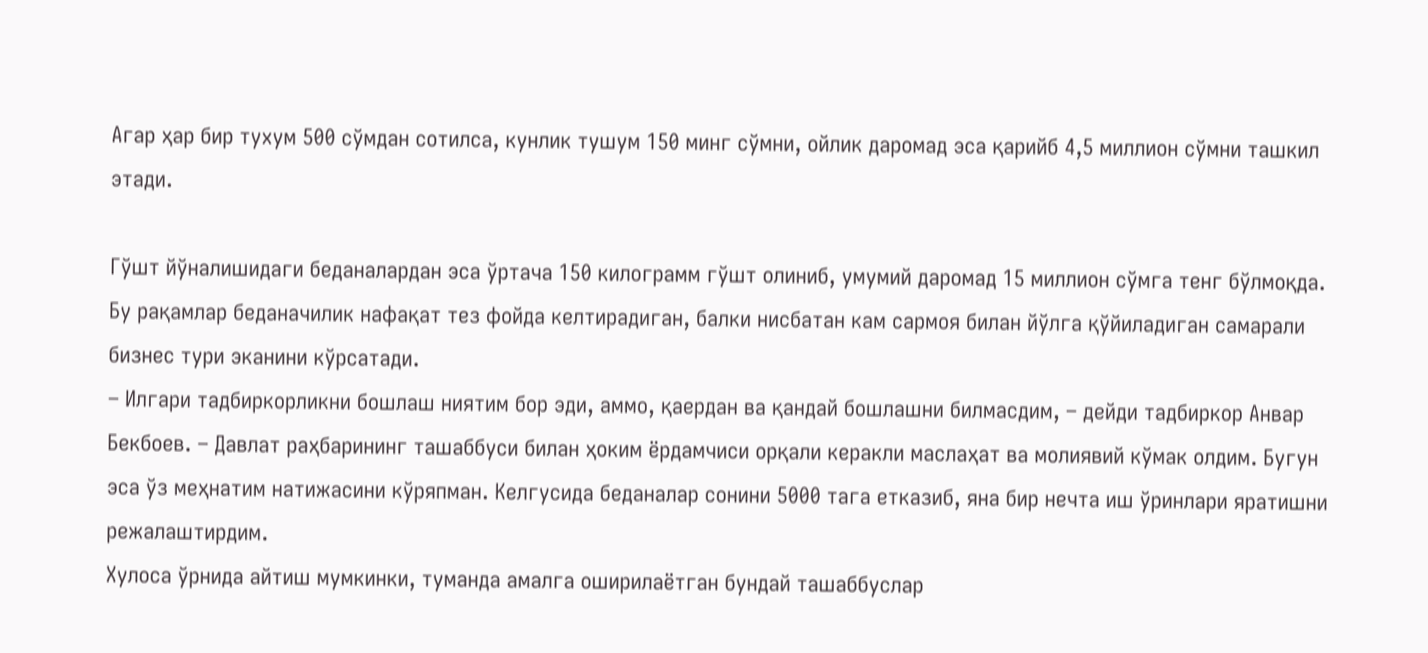Агар ҳар бир тухум 500 сўмдан сотилса, кунлик тушум 150 минг сўмни, ойлик даромад эса қарийб 4,5 миллион сўмни ташкил этади.

Гўшт йўналишидаги беданалардан эса ўртача 150 килограмм гўшт олиниб, умумий даромад 15 миллион сўмга тенг бўлмоқда. Бу рақамлар беданачилик нафақат тез фойда келтирадиган, балки нисбатан кам сармоя билан йўлга қўйиладиган самарали бизнес тури эканини кўрсатади.
– Илгари тадбиркорликни бошлаш ниятим бор эди, аммо, қаердан ва қандай бошлашни билмасдим, – дейди тадбиркор Анвар Бекбоев. – Давлат раҳбарининг ташаббуси билан ҳоким ёрдамчиси орқали керакли маслаҳат ва молиявий кўмак олдим. Бугун эса ўз меҳнатим натижасини кўряпман. Келгусида беданалар сонини 5000 тага етказиб, яна бир нечта иш ўринлари яратишни режалаштирдим.
Хулоса ўрнида айтиш мумкинки, туманда амалга оширилаётган бундай ташаббуслар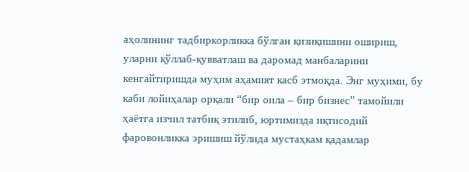аҳолининг тадбиркорликка бўлган қизиқишини ошириш, уларни қўллаб-қувватлаш ва даромад манбаларини кенгайтиришда муҳим аҳамият касб этмоқда. Энг муҳими, бу каби лойиҳалар орқали “бир оила – бир бизнес” тамойили ҳаётга изчил татбиқ этилиб, юртимизда иқтисодий фаровонликка эришиш йўлида мустаҳкам қадамлар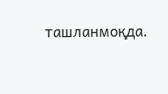ташланмоқда.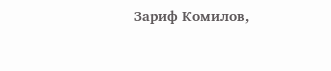Зариф Комилов,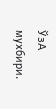ЎзА мухбири.